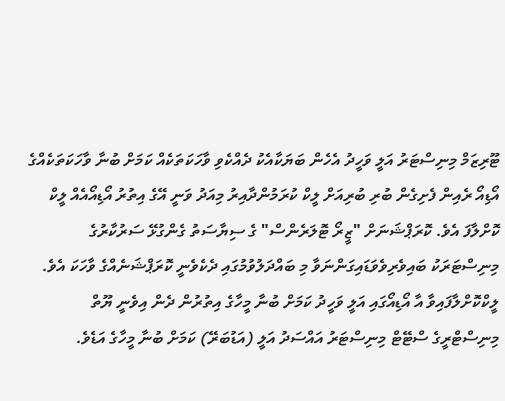ޓޫރިޒަމް މިނިސްޓަރު އަލީ ވަހީދު އެހެން ބަޔަކާއެކު ދެއްކެވި ވާހަކަތަކެއް ކަމަށް ބުނާ ވާހަކަތަކެއްގެ އޯޑިއޯ ރެއިން ފެށިގެން ބުރި ބުރިއަށް ލީކް ކުރަމުންދާއިރު މިއަދު ވަނީ އޭގެ އިތުރު އޯޑިއޯއެއް ލީކް ކޮށްލާފަ އެވެ. ކޮރަޕްޝަނަށް "ޒީރޯ ޓޮލަރެންސް" ގެ ސިޔާސަތު ގެންގުޅޭ ސަރުކާރުގެ މިނިސްޓަރަކު ބައިވެރިވެވަޑައިގަންނަވާ މި ބައްދަލުވުމުގައި ދެކެވެނީ ކޮރަޕްޝަނެއްގެ ވާހަކަ އެވެ.
ލީކްކޮށްލާފައިވާ އާ އޯޑިއޯގައި އަލީ ވަހީދު ކަމަށް ބުނާ މީހާގެ އިތުރުން ދެން އިވެނީ ޔޫތް މިނިސްޓްރީގެ ސްޓޭޓް މިނިސްޓަރު އައްސަދު އަލީ (އަޑުބަރޭ) ކަމަށް ބުނާ މީހާގެ އަޑެވެ.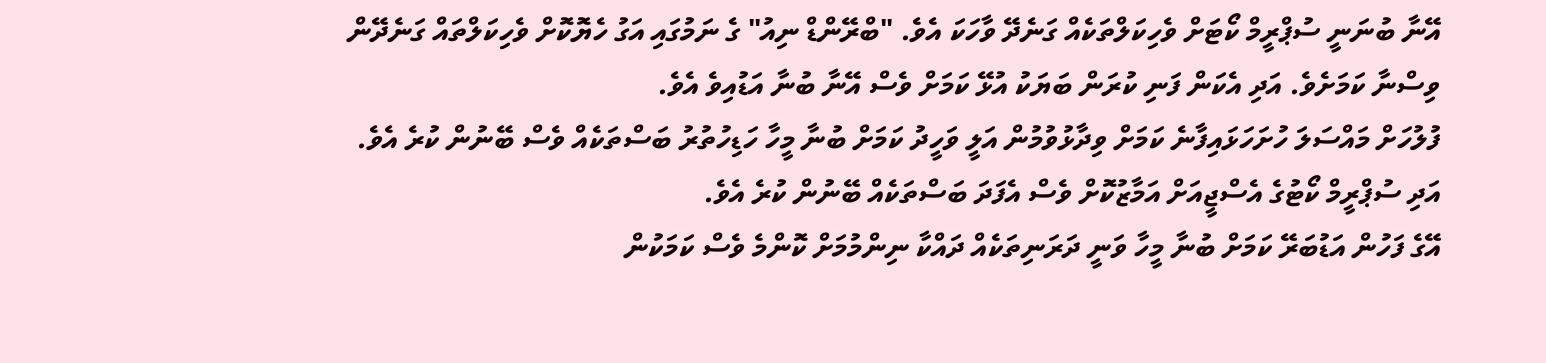އޭނާ ބުނަނީ ސުޕްރީމް ކޯޓަށް ވެހިކަލްތަކެއް ގަނެދޭ ވާހަކަ އެވެ. "ބްރޭންޑް ނިއު" ގެ ނަމުގައި އަގު ހެޔޮކޮށް ވެހިކަލްތައް ގަނެދޭން ވިސްނާ ކަމަށެވެ. އަދި އެކަން ފަނި ކުރަން ބަޔަކު އުޅޭ ކަމަށް ވެސް އޭނާ ބުނާ އަޑުއިވެ އެވެ.
ފުލުހަށް މައްސަލަ ހުށަހަޅައިފާނެ ކަމަށް ވިދާޅުވުމުން އަލީ ވަހީދު ކަމަށް ބުނާ މީހާ ހަޑިހުތުރު ބަސްތަކެއް ވެސް ބޭނުން ކުރެ އެވެ. އަދި ސުޕްރީމް ކޯޓުގެ އެސްޖީއަށް އަމާޒުކޮށް ވެސް އެފަދަ ބަސްތަކެއް ބޭނުން ކުރެ އެވެ.
އޭގެ ފަހުން އަޑުބަރޭ ކަމަށް ބުނާ މީހާ ވަނީ ދަރަނިތަކެއް ދައްކާ ނިންމުމަށް ކޮންމެ ވެސް ކަމަކުން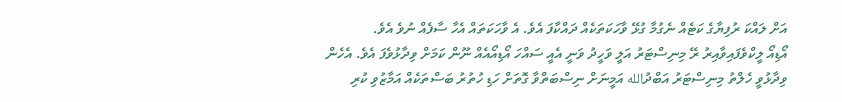އަށް ލައްކަ ރުފިޔާގެ ކަޓެއް ނެގުމާ ގުޅޭ ވާހަކަތަކެއް ދައްކާފަ އެވެ. އެ ވާހަކަތައް އެހާ ސާފެއް ނުވެ އެވެ.
އޯޑިއޯ ލީކްވެފައިވާއިރު ރޭ މިނިސްޓަރު އަލީ ވަހީދު ވަނީ އެއީ ސައްހަ އޯޑިއޯއެއް ނޫން ކަމަށް ވިދާޅުވެފަ އެވެ. އެހެން ވިދާޅުވީ ހެލްތު މިނިސްޓަރު އަބްދުالله އަމީނަށް ނިސްބަތްވާ ގޮތަށް ހަޑި ހުތުރު ބަސްތަކެއް އަމާޒުވި ކުރި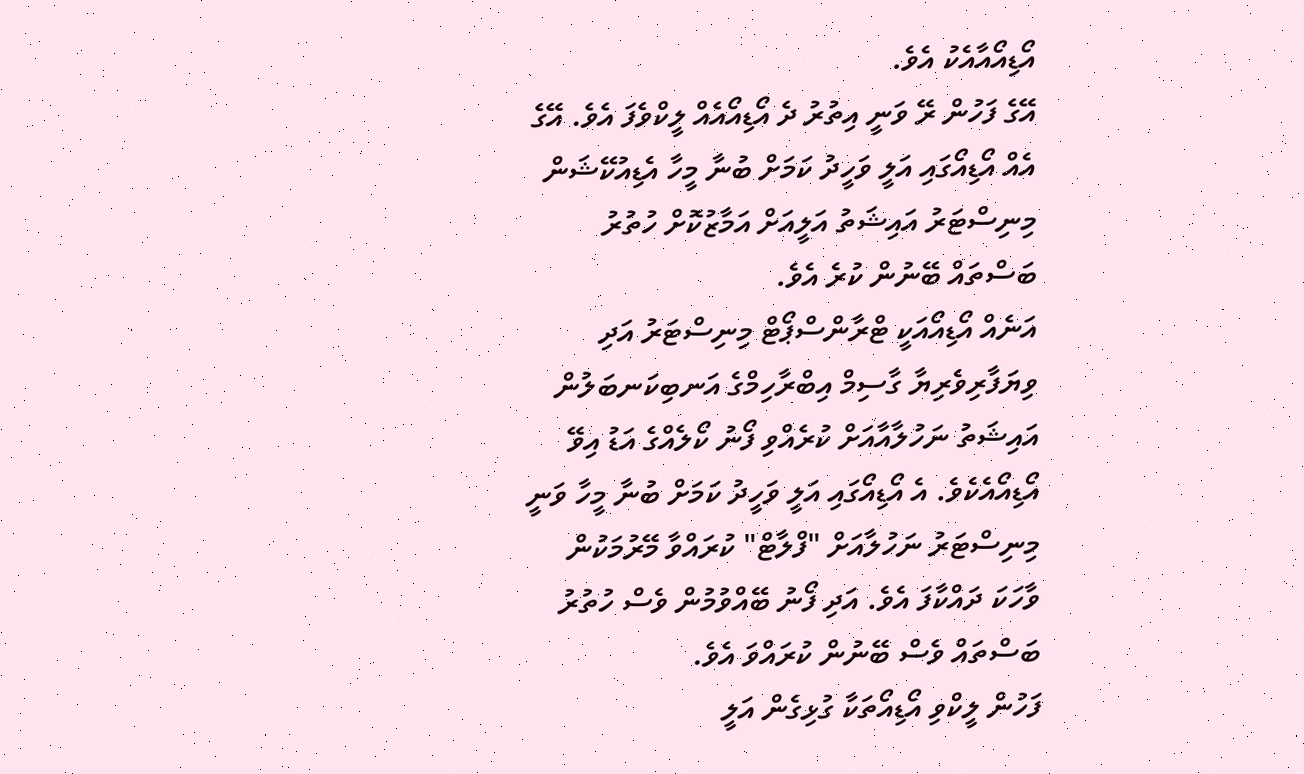އޯޑިއޯއާއެކު އެވެ.
އޭގެ ފަހުން ރޭ ވަނީ އިތުރު ދެ އޯޑިއޯއެއް ލީކްވެފަ އެވެ. އޭގެ އެއް އޯޑިއޯގައި އަލީ ވަހީދު ކަމަށް ބުނާ މީހާ އެޑިއުކޭޝަން މިނިސްޓަރު އައިޝަތު އަލީއަށް އަމާޒުކޮށް ހުތުރު ބަސްތައް ބޭނުން ކުރެ އެވެ.
އަނެއް އޯޑިއޯއަކީ ޓްރާންސްޕޯޓް މިނިސްޓަރު އަދި ވިޔަފާރިވެރިޔާ ގާސިމް އިބްރާހިމްގެ އަނބިކަނބަލުން އައިޝަތު ނަހުލާއާއަށް ކުރެއްވި ފޯނު ކޯލެއްގެ އަޑު އިވޭ އޯޑިއޯއެކެވެ. އެ އޯޑިއޯގައި އަލީ ވަހީދު ކަމަށް ބުނާ މީހާ ވަނީ މިނިސްޓަރު ނަހުލާއަށް "ފްލާޓް" ކުރައްވާ މޭރުމަކުން ވާހަކަ ދައްކާފަ އެވެ. އަދި ފޯނު ބޭއްވުމުން ވެސް ހުތުރު ބަސްތައް ވެސް ބޭނުން ކުރައްވަ އެވެ.
ފަހުން ލީކްވި އޯޑިއޯތަކާ ގުޅިގެން އަލީ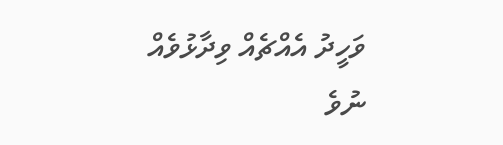ވަހީދު އެއްޗެއް ވިދާޅުވެއް ނުވެ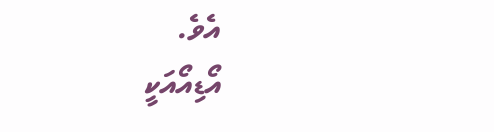އެވެ.
އޯޑިއޯއަކީ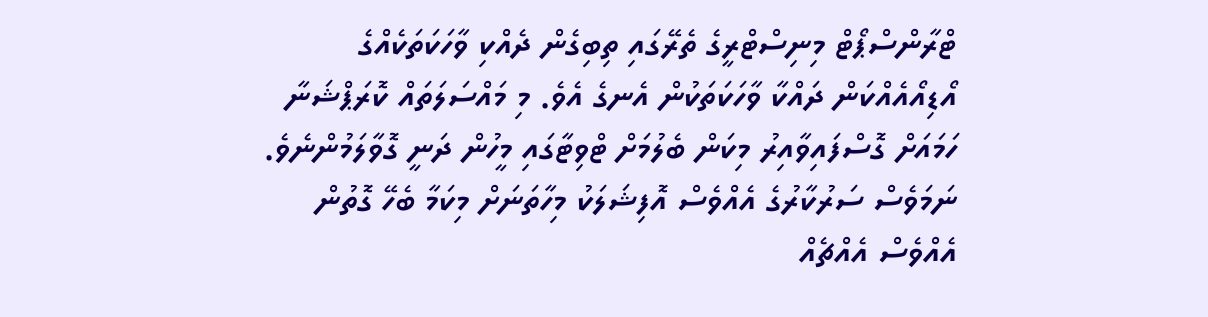ޓްރާންސްޕޯޓް މިނިސްޓްރީގެ ތެރޭގައި ތިބިގެން ދެއްކި ވާހަކަތަކެއްގެ އޯޑިއޯއެއްކަން ދައްކާ ވާހަކަތަކުން އެނގެ އެވެ. މި މައްސަލަތައް ކޮރަޕްޝަނާ ހަމައަށް ގޮސްފައިވާއިރު މިކަން ބެލުމަށް ޓްވިޓާގައި މީހުން ދަނީ ގޮވާލަމުންނެވެ. ނަމަވެސް ސަރުކާރުގެ އެއްވެސް އޮފިޝަލަކު މިހާތަނަށް މިކަމާ ބެހޭ ގޮތުން އެއްވެސް އެއްޗެއް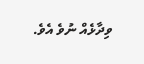ވިދާޅެއް ނުވެ އެވެ.